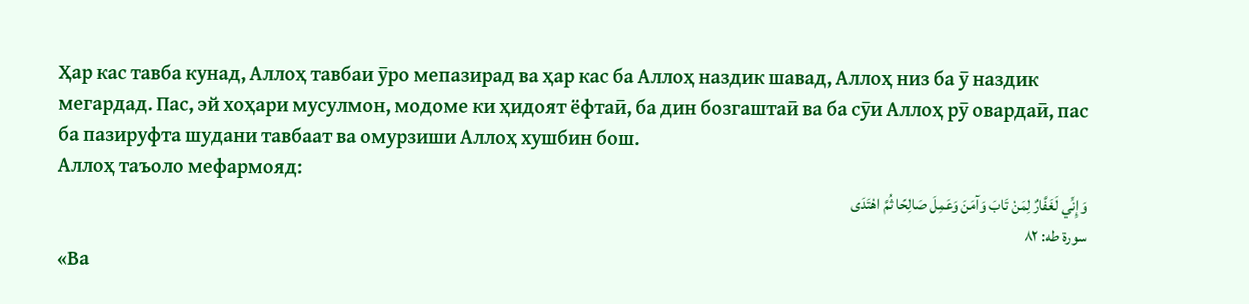Ҳар кас тавба кунад, Аллоҳ тавбаи ӯро мепазирад ва ҳар кас ба Аллоҳ наздик шавад, Аллоҳ низ ба ӯ наздик мегардад. Пас, эй хоҳари мусулмон, модоме ки ҳидоят ёфтаӣ, ба дин бозгаштаӣ ва ба сӯи Аллоҳ рӯ овардаӣ, пас ба пазируфта шудани тавбаат ва омурзиши Аллоҳ хушбин бош.
Аллоҳ таъоло мефармояд:
وَإِنِّي لَغَفَّارٌ لِمَنْ تَابَ وَآمَنَ وَعَمِلَ صَالِحًا ثُمَّ اهْتَدَى
سورة طه: ٨٢
«Ва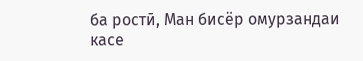ба ростӣ, Ман бисёр омурзандаи касе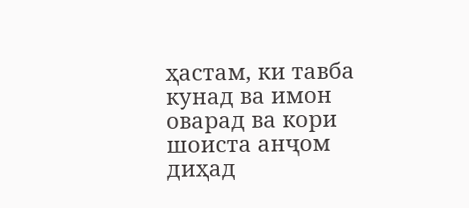ҳастам, ки тавба кунад ва имон оварад ва кори шоиста анҷом диҳад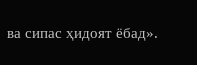ва сипас ҳидоят ёбад».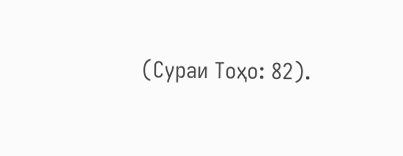(Сураи Тоҳо: 82).